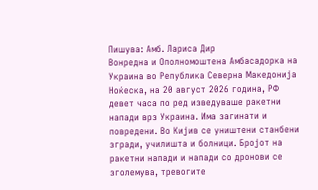Пишува: Амб. Лариса Дир
Вонредна и Ополномоштена Амбасадорка на Украина во Република Северна Македонија
Ноќеска, на 20 август 2026 година, РФ девет часа по ред изведуваше ракетни напади врз Украина. Има загинати и повредени. Во Кијив се уништени станбени згради, училишта и болници. Бројот на ракетни напади и напади со дронови се зголемува, тревогите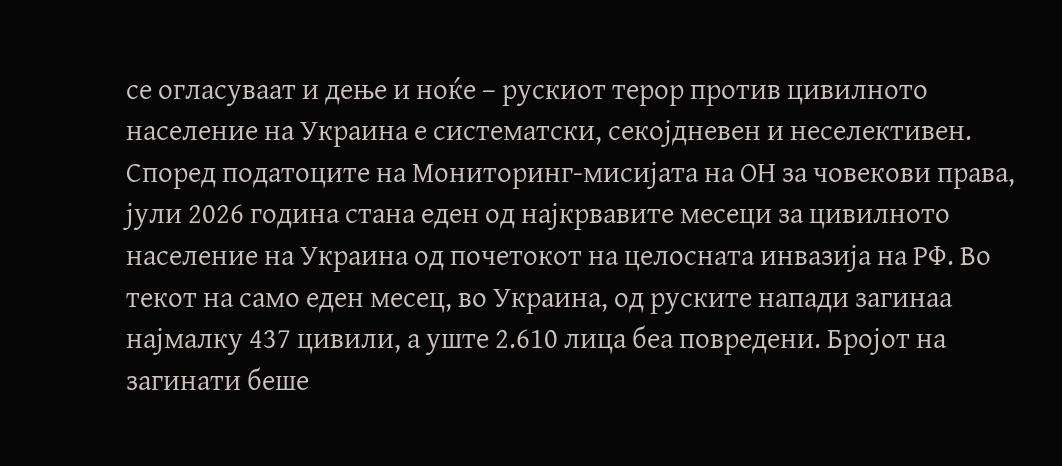се огласуваат и дење и ноќе – рускиот терор против цивилното население на Украина е систематски, секојдневен и неселективен.
Според податоците на Мониторинг-мисијата на ОН за човекови права, јули 2026 година стана еден од најкрвавите месеци за цивилното население на Украина од почетокот на целосната инвазија на РФ. Во текот на само еден месец, во Украина, од руските напади загинаа најмалку 437 цивили, а уште 2.610 лица беа повредени. Бројот на загинати беше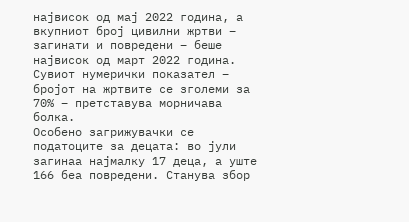највисок од мај 2022 година, а вкупниот број цивилни жртви – загинати и повредени – беше највисок од март 2022 година. Сувиот нумерички показател – бројот на жртвите се зголеми за 70% – претставува морничава болка.
Особено загрижувачки се податоците за децата: во јули загинаа најмалку 17 деца, а уште 166 беа повредени. Станува збор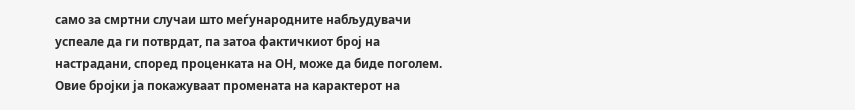само за смртни случаи што меѓународните набљудувачи успеале да ги потврдат, па затоа фактичкиот број на настрадани, според проценката на ОН, може да биде поголем.
Овие бројки ја покажуваат промената на карактерот на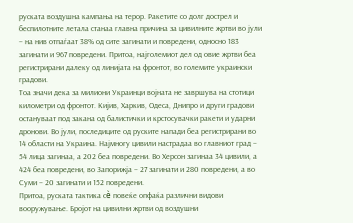руската воздушна кампања на терор. Ракетите со долг дострел и беспилотните летала станаа главна причина за цивилните жртви во јули – на нив отпаѓаат 38% од сите загинати и повредени, односно 183 загинати и 967 повредени. Притоа, најголемиот дел од овие жртви беа регистрирани далеку од линијата на фронтот, во големите украински градови.
Тоа значи дека за милиони Украинци војната не завршува на стотици километри од фронтот. Кијив, Харкив, Одеса, Днипро и други градови остануваат под закана од балистички и крстосувачки ракети и ударни дронови. Во јули, последиците од руските напади беа регистрирани во 14 области на Украина. Најмногу цивили настрадаа во главниот град – 54 лица загинаа, а 202 беа повредени. Во Херсон загинаа 34 цивили, а 424 беа повредени, во Запорижја – 27 загинати и 280 повредени, а во Суми – 20 загинати и 152 повредени.
Притоа, руската тактика сè повеќе опфаќа различни видови вооружување. Бројот на цивилни жртви од воздушни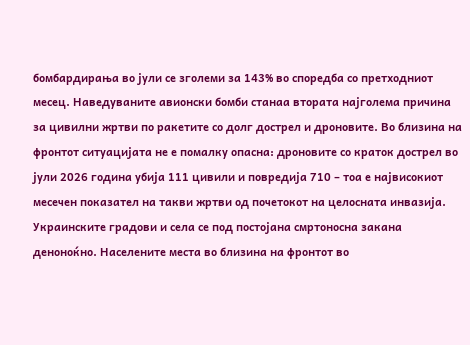бомбардирања во јули се зголеми за 143% во споредба со претходниот месец. Наведуваните авионски бомби станаа втората најголема причина за цивилни жртви по ракетите со долг дострел и дроновите. Во близина на фронтот ситуацијата не е помалку опасна: дроновите со краток дострел во јули 2026 година убија 111 цивили и повредија 710 – тоа е највисокиот месечен показател на такви жртви од почетокот на целосната инвазија.
Украинските градови и села се под постојана смртоносна закана деноноќно. Населените места во близина на фронтот во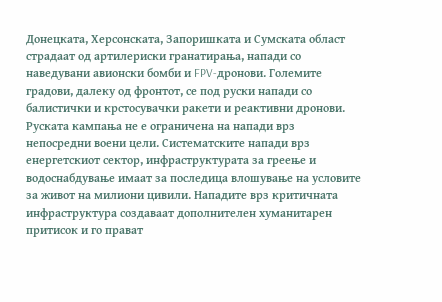Донецката, Херсонската, Запоришката и Сумската област страдаат од артилериски гранатирања, напади со наведувани авионски бомби и FPV-дронови. Големите градови, далеку од фронтот, се под руски напади со балистички и крстосувачки ракети и реактивни дронови.
Руската кампања не е ограничена на напади врз непосредни воени цели. Систематските напади врз енергетскиот сектор, инфраструктурата за греење и водоснабдување имаат за последица влошување на условите за живот на милиони цивили. Нападите врз критичната инфраструктура создаваат дополнителен хуманитарен притисок и го прават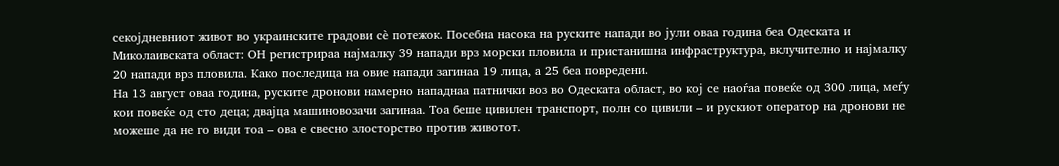секојдневниот живот во украинските градови сè потежок. Посебна насока на руските напади во јули оваа година беа Одеската и Миколаивската област: ОН регистрираа најмалку 39 напади врз морски пловила и пристанишна инфраструктура, вклучително и најмалку 20 напади врз пловила. Како последица на овие напади загинаа 19 лица, а 25 беа повредени.
На 13 август оваа година, руските дронови намерно нападнаа патнички воз во Одеската област, во кој се наоѓаа повеќе од 300 лица, меѓу кои повеќе од сто деца; двајца машиновозачи загинаа. Тоа беше цивилен транспорт, полн со цивили – и рускиот оператор на дронови не можеше да не го види тоа – ова е свесно злосторство против животот.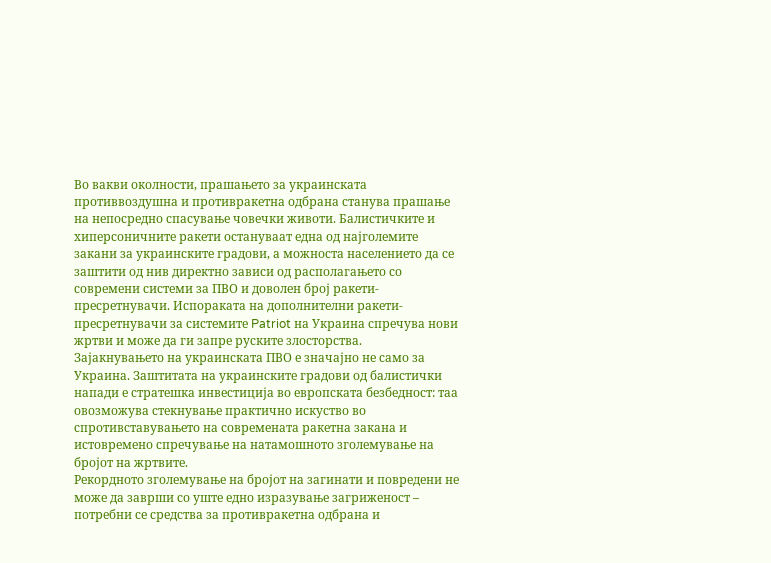Во вакви околности, прашањето за украинската противвоздушна и противракетна одбрана станува прашање на непосредно спасување човечки животи. Балистичките и хиперсоничните ракети остануваат една од најголемите закани за украинските градови, а можноста населението да се заштити од нив директно зависи од располагањето со современи системи за ПВО и доволен број ракети-пресретнувачи. Испораката на дополнителни ракети-пресретнувачи за системите Patriot на Украина спречува нови жртви и може да ги запре руските злосторства.
Зајакнувањето на украинската ПВО е значајно не само за Украина. Заштитата на украинските градови од балистички напади е стратешка инвестиција во европската безбедност: таа овозможува стекнување практично искуство во спротивставувањето на современата ракетна закана и истовремено спречување на натамошното зголемување на бројот на жртвите.
Рекордното зголемување на бројот на загинати и повредени не може да заврши со уште едно изразување загриженост – потребни се средства за противракетна одбрана и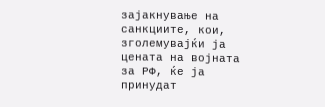зајакнување на санкциите, кои, зголемувајќи ја цената на војната за РФ, ќе ја принудат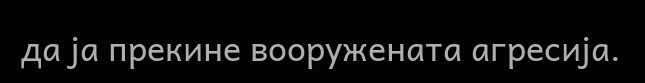да ја прекине вооружената агресија.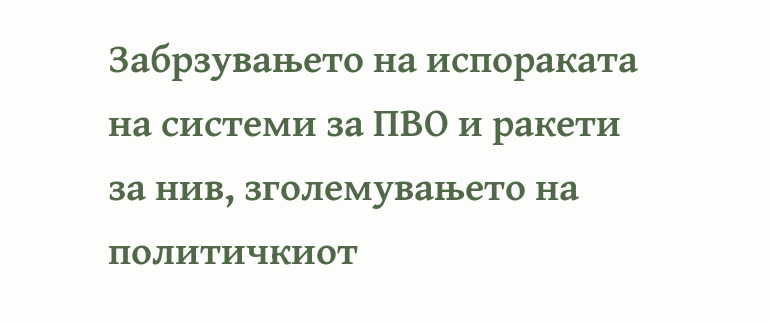Забрзувањето на испораката на системи за ПВО и ракети за нив, зголемувањето на политичкиот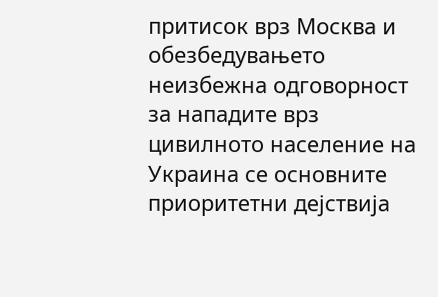притисок врз Москва и обезбедувањето неизбежна одговорност за нападите врз цивилното население на Украина се основните приоритетни дејствија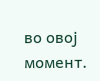во овој момент.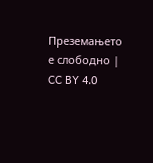Преземањето е слободно | CC BY 4.0